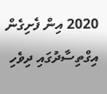2020 އިން ފެށިގެން އިގްތިސާދުގައި ދިވެހި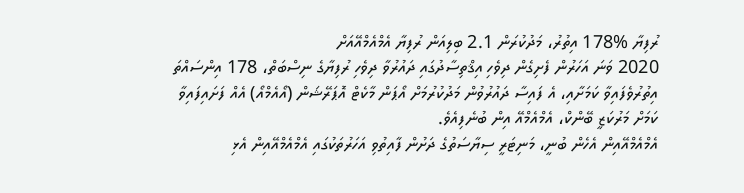ރުފިޔާ %178 އިތުރު، މަދުކުރަން 2.1 ބިލިއަން ރުފިޔާ އެމްއެމްއޭއަށް
2020 ވަނަ އަހަރުން ފެށިގެން ދިވެހި އިޤްތިސާދުގައި ދައުރުވާ ދިވެހި ރުފިޔާގެ ނިސްބަތް، 178 އިންސައްތަ އިތުރުވެފައިވާ ކަމަށާއި، އެ ފައިސާ ދައުރުވުން މަދުކުރުމަށް އޯޕަން މާކެޓް އޮޕަރޭޝަން (އޯއެމްއޯ) އެއް ފަށައިފައިވާ ކަމަށް މަރުކަޒީ ބޭންކް، އެމްއެމްއޭ އިން ބުނެފިއެވެ.
އެމްއެމްއޭއިން އެހެން ބުނީ، މަނިޓަރީ ސިޔާސަތުގެ ދަށުން ފާއިތުވި އަހަރުތަކުގައި އެމްއެމްއޭއިން އެޅި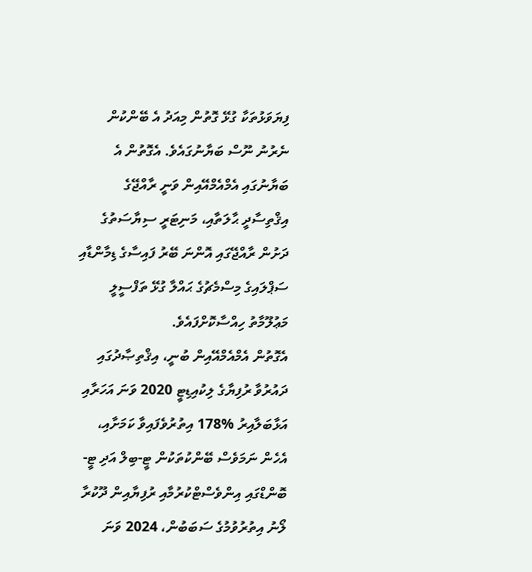ފިޔަވަޅުތަކާ ގުޅޭ ގޮތުން މިއަދު އެ ބޭންކުން ނެރުނު ނޫސް ބަޔާނުގައެވެ. އެގޮތުން އެ ބަޔާނުގައި އެމްއެމްއޭއިން ވަނީ ރާއްޖޭގެ އިޤްތިސާދީ ޙާލަތާއި، މަނިޓަރީ ސިޔާސަތުގެ ދަށުން ރާއްޖޭގައި އޮންނަ ބޭރު ފައިސާގެ ޑިމާންޑާއި ސަޕްލައިގެ މިސްމެޗުގެ ޙައްލާ ގުޅޭ ތަފްސީލީ މަޢުލޫމާތު ހިއްސާކޮށްފައެވެ.
އެގޮތުން އެމްއެމްއޭއިން ބުނީ، އިޤްތިޞާދުގައި ދައުރުވާ ރުފިޔާގެ ލިކުއިޑިޓީ 2020 ވަނަ އަހަރާއި އަޅާބަލާއިރު %178 އިތުރުވެފައިވާ ކަމަށާއި، އެހެން ނަމަވެސް ބޭންކުތަކުން ޓީ-ބިލް އަދި ޓީ-ބޮންޑްގައި އިންވެސްޓްކުރުމާއި ރުފިޔާއިން ދޫކުރާ ލޯނު އިތުރުވުމުގެ ސަބަބުން، 2024 ވަނަ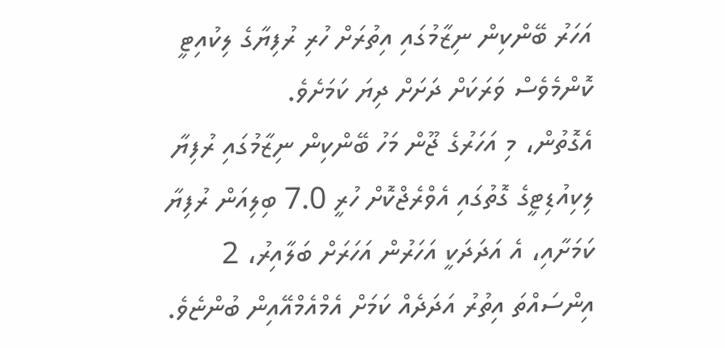އަހަރު ބޭންކިން ނިޒާމުގައި އިތުރަށް ހުރި ރުފިޔާގެ ލިކުއިޓީ ކޮންމެވެސް ވަރަކަށް ދަށަށް ދިޔަ ކަމަށެވެ.
އެގޮތުން، މި އަހަރުގެ ޖޫން މަހު ބޭންކިން ނިޒާމުގައި ރުފިޔާ ލިކިއުޑިޓީގެ ގޮތުގައި އެވްރެޖްކޮށް ހުރީ 7.0 ބިލިއަން ރުފިޔާ ކަމަށާއި، އެ އަދަދަކީ އަހަރުން އަހަރަށް ބަލާއިރު، 2 އިންސައްތަ އިތުރު އަދަދެއް ކަމަށް އެމްއެމްއޭއިން ބުންޏެވެ.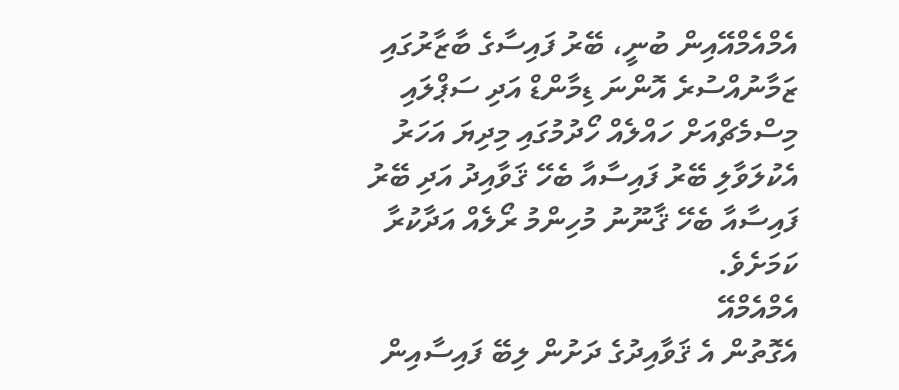އެމްއެމްއޭއިން ބުނީ، ބޭރު ފައިސާގެ ބާޒާރުގައި ޒަމާނުއްސުރެ އޮންނަ ޑިމާންޑް އަދި ސަޕްލައި މިސްމެޗްއަށް ހައްލެއް ހޯދުމުގައި މިދިޔަ އަހަރު އެކުލަވާލި ބޭރު ފައިސާއާ ބެހޭ ޤަވާއިދު އަދި ބޭރު ފައިސާއާ ބެހޭ ޤާނޫނު މުހިންމު ރޯލެއް އަދާކުރާ ކަމަށެވެ.
އެމްއެމްއޭ
އެގޮތުން އެ ޤަވާއިދުގެ ދަށުން ލިބޭ ފައިސާއިން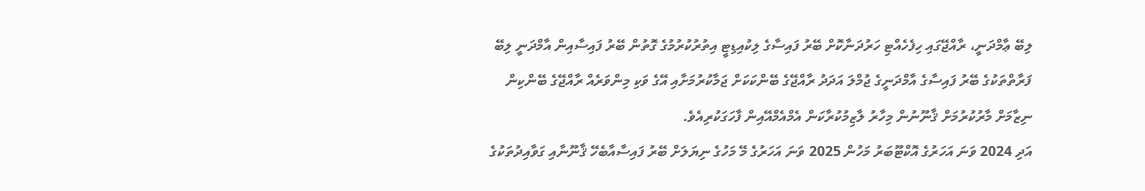ލިބޭ ޢާމްދަނީ، ރާއްޖޭގައި ހިފެހެއްޓި ހަރުދަނާކޮށް ބޭރު ފައިސާގެ ލިކުއިޑިޓީ އިތުރުކުރުމުގެ ގޮތުން ބޭރު ފައިސާއިން އާމްދަނީ ލިބޭ ފަރާތްތަކުގެ ބޭރު ފައިސާގެ އާމްދަނީގެ ޖުމްލަ އަދަދު ރާއްޖޭގެ ބޭންކަކަށް ޖަމާކުރުމަށާއި އޭގެ ވަކި މިންވަރެއް ރާއްޖޭގެ ބޭންކިން ނިޒާމަށް މާރުކުރުމަށް ޤާނޫނުން މިހާރު ލާޒިމުކުރާކަން އެމްއެމްއޭއިން ފާހަގަކުރިއެވެ.
އަދި 2024 ވަނަ އަހަރުގެ އޮކްޓޫބަރު މަހުން 2025 ވަނަ އަހަރުގެ މޭ މަހުގެ ނިޔަލަށް ބޭރު ފައިސާއާބެހޭ ޤާނޫނާއި ގަވާއިދުތަކުގެ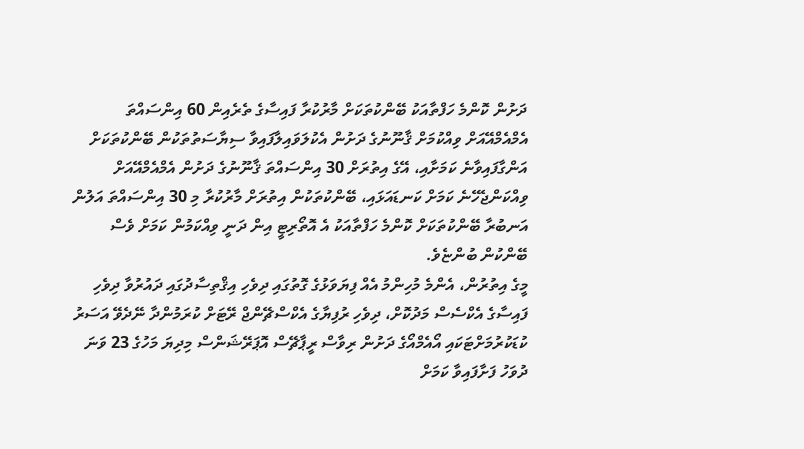ދަށުން ކޮންމެ ހަފްތާއަކު ބޭންކުތަކަށް މާރުކުރާ ފައިސާގެ ތެރެއިން 60 އިންސައްތަ އެމްއެމްއޭއަށް ވިއްކުމަށް ޤާނޫނުގެ ދަށުން އެކުލަވައިލާފައިވާ ސިޔާސަތުތަކުން ބޭންކުތަކަށް އަންގާފައިވާނެ ކަމަށާއި، އޭގެ އިތުރަށް 30 އިންސައްތަ ޤާނޫނުގެ ދަށުން އެމްއެމްއޭއަށް ވިއްކަންޖެހޭނެ ކަމަށް ކަނޑައަޅައި، ބޭންކުތަކުން އިތުރަށް މާރުކުރާ މި 30 އިންސައްތަ އަލުން އަނބުރާ ބޭންކުތަކަށް ކޮންމެ ހަފްތާއަކު އެ އޮތޯރިޓީ އިން ދަނީ ވިއްކަމުން ކަމަށް ވެސް ބޭންކުން ބުންޏެވެ.
މީގެ އިތުރުން، އެންމެ މުހިންމު އެއް ފިޔަވަޅުގެ ގޮތުގައި ދިވެހި އިޤްތިސާދުގައި ދައުރުވާ ދިވެހި ފައިސާގެ އެކްސެސް މަދުކޮށް، ދިވެހި ރުފިޔާގެ އެކްސްޗޭންޖް ރޭޓަށް ކުރަމުންދާ ނޭދެވޭ އަސަރު ކުޑަކުރުމަށްޓަކައި އޯއެމްއޯގެ ދަށުން ރިވާސް ރީޕާޗޭސް އޮޕަރޭޝަންސް މިދިޔަ މަހުގެ 23 ވަނަ ދުވަހު ފަށާފައިވާ ކަމަށް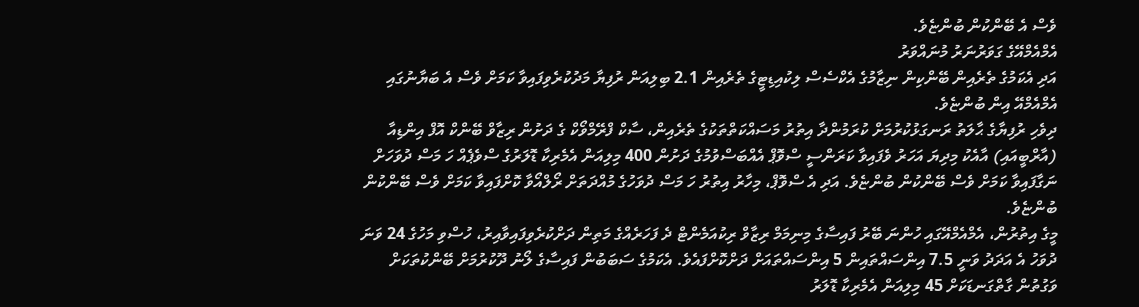ވެސް އެ ބޭންކުން ބުންޏެވެ.
އެމްއެމްއޭގެ ގަވަރުނަރު މުނައްވަރު
އަދި އެކަމުގެ ތެރެއިން ބޭންކިން ނިޒާމުގެ އެކްސެސް ލިކުއިޑިޓީގެ ތެރެއިން 2.1 ބިލިއަން ރުފިޔާ މަދުކުރެވިފައިވާ ކަމަށް ވެސް އެ ބަޔާނުގައި އެމްއެމްއޭ އިން ބުންޏެވެ.
ދިވެހި ރުފިޔާގެ ޙާލަތު ރަނގަޅުކުރުމަށް ކުރަމުންދާ އިތުރު މަސައްކަތްތަކުގެ ތެރެއިން، ސާކް ފްރޭމްވޯކް ގެ ދަށުން ރިޒާވް ބޭންކް އޮފް އިންޑިއާ (އާރްބީއައި) އާއެކު މިދިޔަ އަހަރު ވެފައިވާ ކަރަންސީ ސްވޮޕް އެއްބަސްވުމުގެ ދަށުން 400 މިލިއަން އެމެރިކާ ޑޮލަރުގެ ސްވެޕެއް ހަ މަސް ދުވަހަށް ނަގާފައިވާ ކަމަށް ވެސް ބޭންކުން ބުންޏެވެ. އަދި އެ ސްވޮޕް، މިހާރު އިތުރު ހަ މަސް ދުވަހުގެ މުއްދަތަށް ރޯލްއޯވާ ކޮށްފައިވާ ކަމަށް ވެސް ބޭންކުން ބުންޏެވެ.
މީގެ އިތުރުން، އެމްއެމްއޭގައި ހުންނަ ބޭރު ފައިސާގެ މިނިމަމް ރިޒާވް ރިކުއަމެންޓް ދެ ފަހަރެއްގެ މަތިން ދަށްކުރެވިފައިވާއިރު، ހުސްވި މަހުގެ 24 ވަނަ ދުވަހު އެ އަދަދު ވަނީ 7.5 އިންސައްތައިން 5 އިންސައްތައަށް ދަށްކޮށްފައެވެ. އެކަމުގެ ސަބަބުން ފައިސާގެ ލޯނު ދޫކުރުމަށް ބޭންކުތަކަށް ވަގުތުން ގާތްގަނޑަކަށް 45 މިލިއަން އެމެރިކާ ޑޮލަރު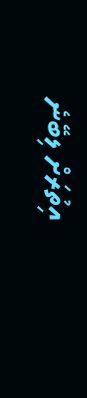އިތުރަށް ލިބޭނެ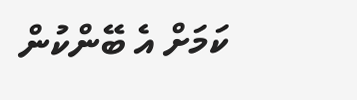ކަމަށް އެ ބޭންކުން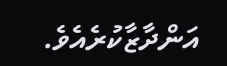އަންދާޒާކުރެއެވެ.